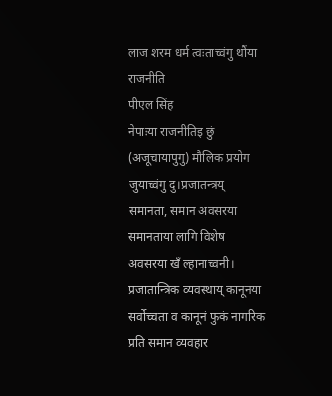लाज शरम धर्म त्वःताच्वंगु थौंया राजनीति
पीएल सिंह
नेपाःया राजनीतिइ छुं (अजूचायापुगु) मौलिक प्रयोग जुयाच्वंगु दु।प्रजातन्त्रय् समानता, समान अवसरया समानताया लागि विशेष अवसरया खँ ल्हानाच्वनी। प्रजातान्त्रिक व्यवस्थाय् कानूनया सर्वोच्चता व कानूनं फुकं नागरिक प्रति समान व्यवहार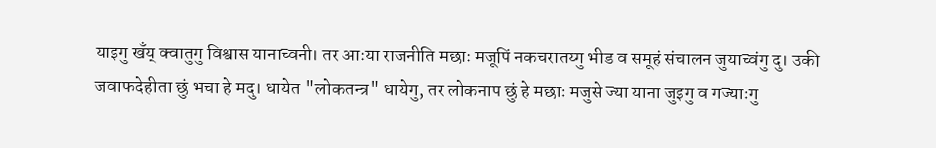याइगु खँय् क्वातुगु विश्वास यानाच्वनी। तर आःया राजनीति मछाः मजूपिं नकचरातय्गु भीड व समूहं संचालन जुयाच्वंगु दु। उकी जवाफदेहीता छुं भचा हे मदु। धायेत "लोकतन्त्र" धायेगु, तर लोकनाप छुं हे मछाः मजुसे ज्या याना जुइगु व गज्याःगु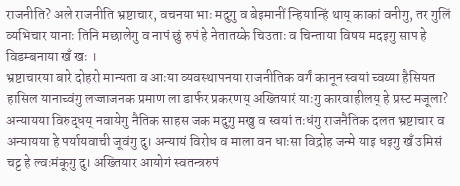राजनीति? अले राजनीति भ्रष्टाचार, वचनया भाः मदुगु व बेइमानीं न्हियान्हिं थाय् काकां वनीगु, तर गुलिं व्यभिचार यानाः तिनि मछालेगु व नापं छुं रुपं हे नेतातय्के चिउताः व चिन्ताया विषय मदइगु साप हे विडम्बनाया खँ खः ।
भ्रष्टाचारया बारे दोहरो मान्यता व आःया व्यवस्थापनया राजनीतिक वर्गं कानून स्वयां च्वय्या हैसियत हासिल यानाच्वंगु लज्जाजनक प्रमाण ला डार्फर प्रकरणय् अख्तियारं याःगु कारवाहीलय् हे प्रस्ट मजूला? अन्यायया विरुद्धय् नवायेगु नैतिक साहस जक मदुगु मखु व स्वयां तःधंगु राजनैतिक दलत भ्रष्टाचार व अन्यायया हे पर्यायवाची जूवंगु दु। अन्यायं विरोध व माला वन धाःसा विद्रोह जन्मे याइ धइगु खँ उमिसं चट्ट हे ल्वःमंकूगु दु। अख्तियार आयोगं स्वतन्त्ररुपं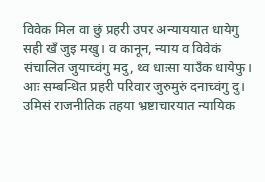विवेक मिल वा छुं प्रहरी उपर अन्याययात धायेगु सही खँ जुइ मखु। व कानून, न्याय व विवेकं संचालित जुयाच्वंगु मदु, थ्व धाःसा याउँक धायेफु। आः सम्बन्धित प्रहरी परिवार जुरुमुरुं दनाच्वंगु दु। उमिसं राजनीतिक तहया भ्रष्टाचारयात न्यायिक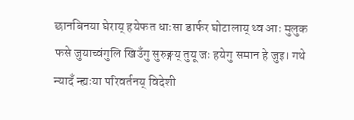छानबिनया घेराय् हयेफत धाःसा डार्फर घोटालाय् थ्व आः मुलुक फसे जुयाच्वंगुलि खिउँगु सुरुङ्गय् तुयू जः हयेगु समान हे जुइ। गथे न्यादँ न्ह्यःया परिवर्तनय् विदेशी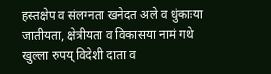हस्तक्षेप व संलग्नता खनेदत अले व धुंकाःया जातीयता, क्षेत्रीयता व विकासया नामं गथे खुल्ला रुपय् विदेशी दाता व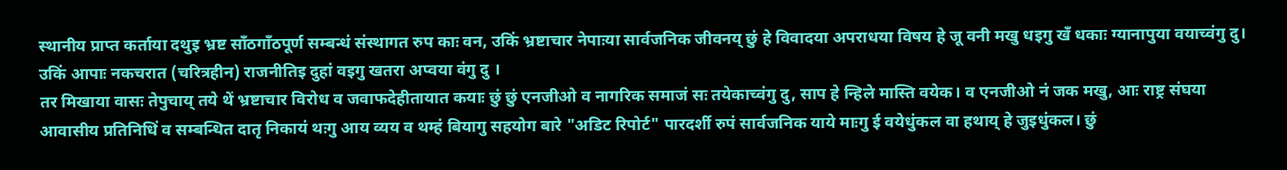स्थानीय प्राप्त कर्ताया दथुइ भ्रष्ट साँठगाँठपूर्ण सम्बन्धं संस्थागत रुप काः वन, उकिं भ्रष्टाचार नेपाःया सार्वजनिक जीवनय् छुं हे विवादया अपराधया विषय हे जू वनी मखु धइगु खँ धकाः ग्यानापुया वयाच्वंगु दु। उकिं आपाः नकचरात (चरित्रहीन) राजनीतिइ दुहां वइगु खतरा अप्वया वंगु दु ।
तर मिखाया वासः तेपुचाय् तये थें भ्रष्टाचार विरोध व जवाफदेहीतायात कयाः छुं छुं एनजीओ व नागरिक समाजं सः तयेकाच्वंगु दु, साप हे न्हिले मास्ति वयेक। व एनजीओ नं जक मखु, आः राष्ट्र संघया आवासीय प्रतिनिधिं व सम्बन्धित दातृ निकायं थःगु आय व्यय व थम्हं बियागु सहयोग बारे "अडिट रिपोर्ट" पारदर्शी रुपं सार्वजनिक याये माःगु ई वयेधुंकल वा हथाय् हे जुइधुंकल। छुं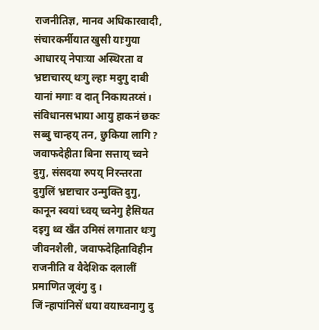राजनीतिज्ञ, मानव अधिकारवादी, संचारकर्मीयात खुसी याःगुया आधारय् नेपाःया अस्थिरता व भ्रष्टाचारय् थःगु ल्हाः मदुगु दाबी यानां मगाः व दातृ निकायतय्सं।
संविधानसभाया आयु हाकनं छकः सब्बु चान्हय् तन, छुकिया लागि? जवाफदेहीता बिना सत्ताय् च्वने दुगु, संसदया रुपय् निरन्तरता दुगुलिं भ्रष्टाचार उन्मुक्ति दुगु, कानून स्वयां च्वय् च्वनेगु हैसियत दइगु थ्व खँत उमिसं लगातार थःगु जीवनशैली, जवाफदेहिताविहीन राजनीति व वैदेशिक दलालीं प्रमाणित जूवंगु दु ।
जिं न्हापांनिसें धया वयाच्वनागु दु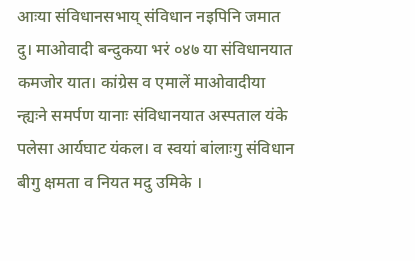आःया संविधानसभाय् संविधान नइपिनि जमात दु। माओवादी बन्दुकया भरं ०४७ या संविधानयात कमजोर यात। कांग्रेस व एमालें माओवादीया न्ह्यःने समर्पण यानाः संविधानयात अस्पताल यंके पलेसा आर्यघाट यंकल। व स्वयां बांलाःगु संविधान बीगु क्षमता व नियत मदु उमिके ।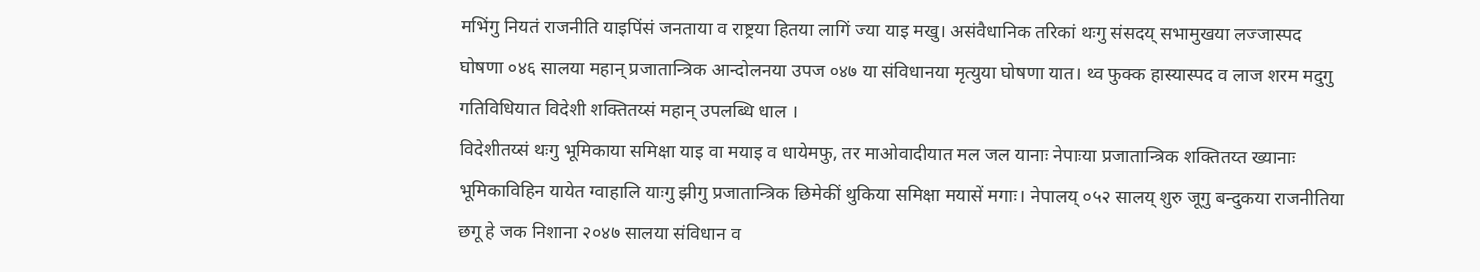मभिंगु नियतं राजनीति याइपिंसं जनताया व राष्ट्रया हितया लागिं ज्या याइ मखु। असंवैधानिक तरिकां थःगु संसदय् सभामुखया लज्जास्पद घोषणा ०४६ सालया महान् प्रजातान्त्रिक आन्दोलनया उपज ०४७ या संविधानया मृत्युया घोषणा यात। थ्व फुक्क हास्यास्पद व लाज शरम मदुगु गतिविधियात विदेशी शक्तितय्सं महान् उपलब्धि धाल ।
विदेशीतय्सं थःगु भूमिकाया समिक्षा याइ वा मयाइ व धायेमफु, तर माओवादीयात मल जल यानाः नेपाःया प्रजातान्त्रिक शक्तितय्त ख्यानाः भूमिकाविहिन यायेत ग्वाहालि याःगु झीगु प्रजातान्त्रिक छिमेकीं थुकिया समिक्षा मयासें मगाः। नेपालय् ०५२ सालय् शुरु जूगु बन्दुकया राजनीतिया छगू हे जक निशाना २०४७ सालया संविधान व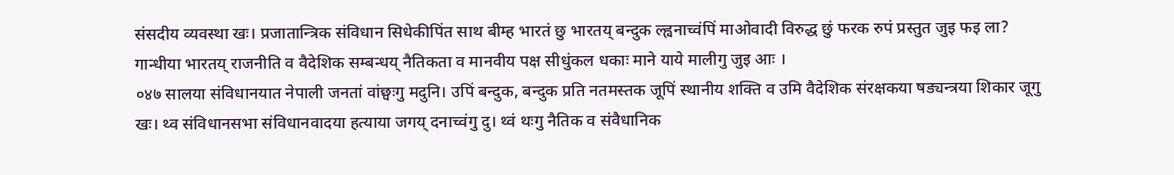संसदीय व्यवस्था खः। प्रजातान्त्रिक संविधान सिधेकीपिंत साथ बीम्ह भारतं छु भारतय् बन्दुक ल्ह्वनाच्वंपिं माओवादी विरुद्ध छुं फरक रुपं प्रस्तुत जुइ फइ ला? गान्धीया भारतय् राजनीति व वैदेशिक सम्बन्धय् नैतिकता व मानवीय पक्ष सीधुंकल धकाः माने याये मालीगु जुइ आः ।
०४७ सालया संविधानयात नेपाली जनतां वांछ्वःगु मदुनि। उपिं बन्दुक, बन्दुक प्रति नतमस्तक जूपिं स्थानीय शक्ति व उमि वैदेशिक संरक्षकया षड्यन्त्रया शिकार जूगु खः। थ्व संविधानसभा संविधानवादया हत्याया जगय् दनाच्वंगु दु। थ्वं थःगु नैतिक व संवैधानिक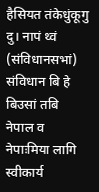हैसियत तंकेधुंकूगु दु। नापं थ्वं (संविधानसभां) संविधान बि हे बिउसां तबि नेपाल व नेपाःमिया लागि स्वीकार्य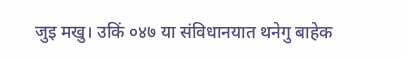जुइ मखु। उकिं ०४७ या संविधानयात थनेगु बाहेक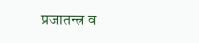प्रजातन्त्र व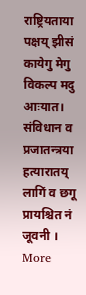राष्ट्रियताया पक्षय् झीसं कायेगु मेगु विकल्प मदु आःयात। संविधान व प्रजातन्त्रया हत्यारातय् लागिं व छगू प्रायश्चित नं जूवनी ।
More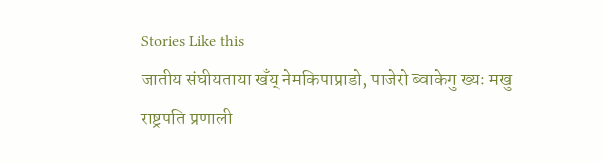Stories Like this
जातीय संघीयताया खँय् नेमकिपाप्राडो, पाजेरो ब्वाकेगु ख्यः मखु
राष्ट्रपति प्रणाली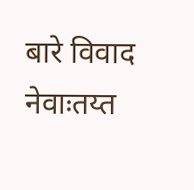बारे विवाद
नेवाःतय्त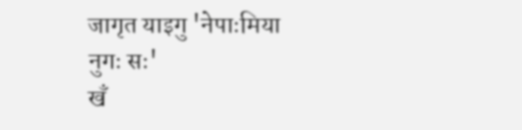जागृत याइगु 'नेपाःमिया नुगः सः'
खँ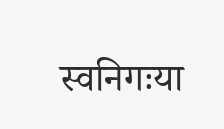स्वनिगःया